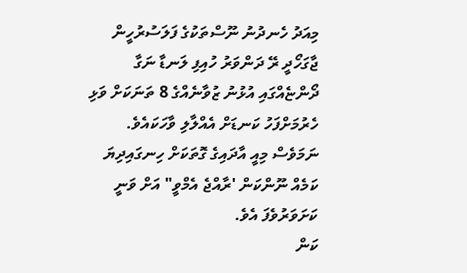މިއަދު ހެނދުނު ނޫސްތަކުގެ ފަލަސުރުހީން ޖާގަހޯދީ ރޭ ދަންވަރު ހުއިފި ލަނޑާ ނަގާ ދޯންޏެއްގައި އުޅުނު ޒުވާނެއްގެ 8 ތަނަކަށް ވަޅި ހެރުމަށްފަހު ކަނޑަށް އެއްލާލި ވާހަކައެވެ. ނަމަވެސް މިއީ އާދައިގެ ގޮތަކަށް ހިނގައިދިޔަ ކަމެއް ނޫންކަން 'ރާއްޖެ އެމްވީ" އަށް ވަނީ ކަށަވަރުވެފަ އެވެ.
ކަން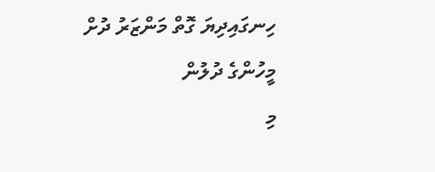ހިނގައިދިޔަ ގޮތް މަންޒަރު ދުށް މީހުންގެ ދުލުން
މި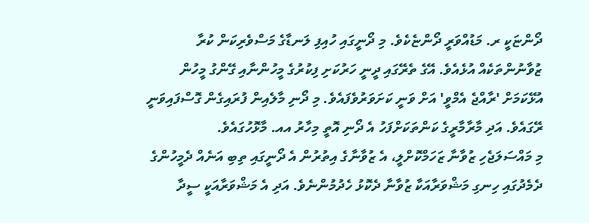ދޯންޏަކީ ރ. މަޑުއްވަރީ ދޯންޏެކެވެ. މި ދޯނީގައި ހުއިފި ލަނޑާގެ މަސްވެރިކަން ކުރާ ޒުވާނުންތަކެއް އުޅެއެވެ. އޭގެ ތެރޭގައި ދީނީ ހަރުކަށި ފިކުރުގެ މީހުންނާއި ގޭންގު މީހުން އުޅޭކަމަށް 'ރާއްޖެ އެމްވީ' އަށް ވަނީ ކަށަވަރުވެފައެވެ. މި ދޯނި މާލެއިން ފުރައިގެން ގޮސްފައިވަނީ ރޭގައެވެ. އަދި މާރާމާރީގެ ކަންތަކަށްފަހު އެ ދޯނި އޮތީ މިހާރު އއ. މާޅޮހުގައެވެ.
މި މައްސަލަޖެހި ޒުވާނާ ޒަހަމްކޮށްލީ، އެ ޒުވާނާގެ އިތުރުން އެ ދޯނީގައި ތިބި އަނެއް ދެމީހުންގެ ދެމެދުގައި ހިނގި މަޝްވަރާއަކާ ޒުވާނާ ދެކޮޅު ހެދުމުންނެވެ. އަދި އެ މަޝްވަރާއަކީ ސީދާ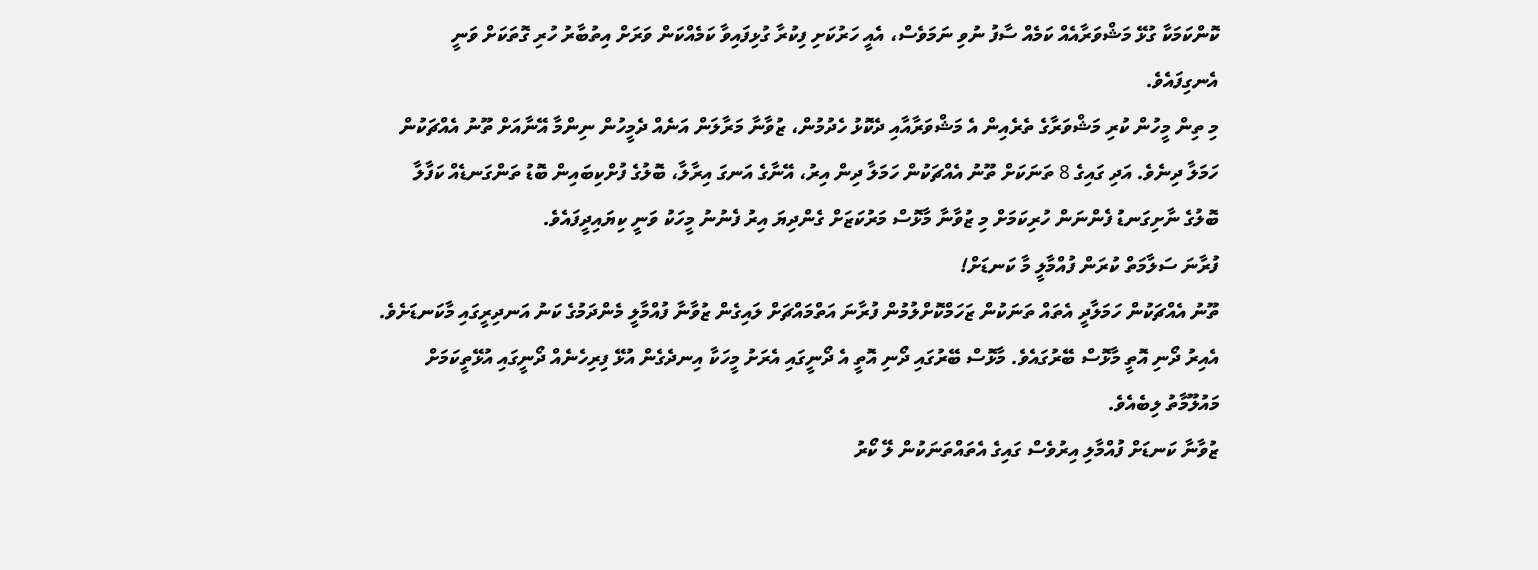ކޮންކަމަކާ ގުޅޭ މަޝްވަރާއެއް ކަމެއް ސާފު ނުވި ނަމަވެސް، އެއީ ހަރުކަށި ފިކުރާ ގުޅިފައިވާ ކަމެއްކަން ވަރަށް އިތުބާރު ހުރި ގޮތަކަށް ވަނީ އެނގިފައެވެ.
މި ތިން މީހުން ކުރި މަޝްވަރާގެ ތެރެއިން އެ މަޝްވަރާއާއި ދެކޮޅު ހެދުމުން، ޒުވާނާ މަރާލަން އަނެއް ދެމީހުން ނިންމާ އޭނާއަށް ތޫނު އެއްޗަކުން ހަމަލާ ދިނެވެ. އަދި ގައިގެ 8 ތަނަކަށް ތޫނު އެއްޗަކުން ހަމަލާ ދިން އިރު، އޭނާގެ އަނގަ އިރާލާ، ބޮލުގެ ފުށްކިބައިން ބޮޑު ތަންގަނޑެއް ކަފާލާ ބޮލުގެ ނާށިގަނޑު ފެންނަން ހުރިކަމަށް މި ޒުވާނާ މާޅޮސް މަރުކަޒަށް ގެންދިޔަ އިރު ފެނުނު މީހަކު ވަނީ ކިޔައިދީފައެވެ.
ފުރާނަ ސަލާމަތް ކުރަން ފުއްމާލީ މާ ކަނޑަށް!
ތޫނު އެއްޗަކުން ހަމަލާދީ އެތައް ތަނަކުން ޒަހަމްކޮށްލުމުން ފުރާނަ އަތްމައްޗަށް ލައިގެން ޒުވާނާ ފުއްމާލީ މެންދަމުގެ ކަނު އަނދިރީގައި މާކަނޑަށެވެ. އެއިރު ދޯނި އޮތީ މާޅޮސް ބޭރުގައެވެ. މާޅޮސް ބޭރުގައި ދޯނި އޮތީ އެ ދޯނީގައި އެރަށު މީހަކާ އިނދެގެން އުޅޭ ފިރިހެނެއް ދޯނީގައި އުޅޭތީކަމަށް މައުލޫމާތު ލިބެއެވެ.
ޒުވާނާ ކަނޑަށް ފުއްމާލި އިރުވެސް ގައިގެ އެތައްތަނަކުން ލޭ ކޯރު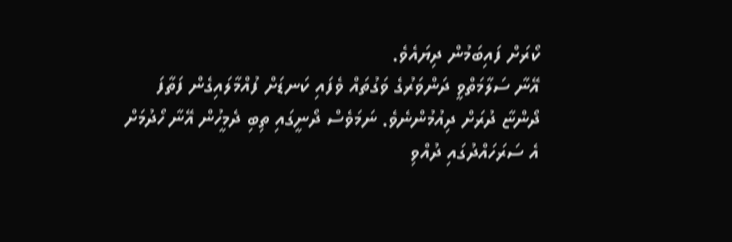ކޯރަށް ފައިބަމުން ދިޔައެވެ.
އޭނާ ސަލާމަތްވީ ދަންވަރުގެ ވަގުތައް ވެފައި ކަނޑަށް ފުއްމާލައިގެން ފަތާފަ ދޯންޏާ ދުރަށް ދިއުމުންނެވެ. ނަމަވެސް ދޯނީގައި ތިބި ދެމީހުން އޭނާ ހޯދުމަށް އެ ސަރަހައްދުގައި ދުއްވި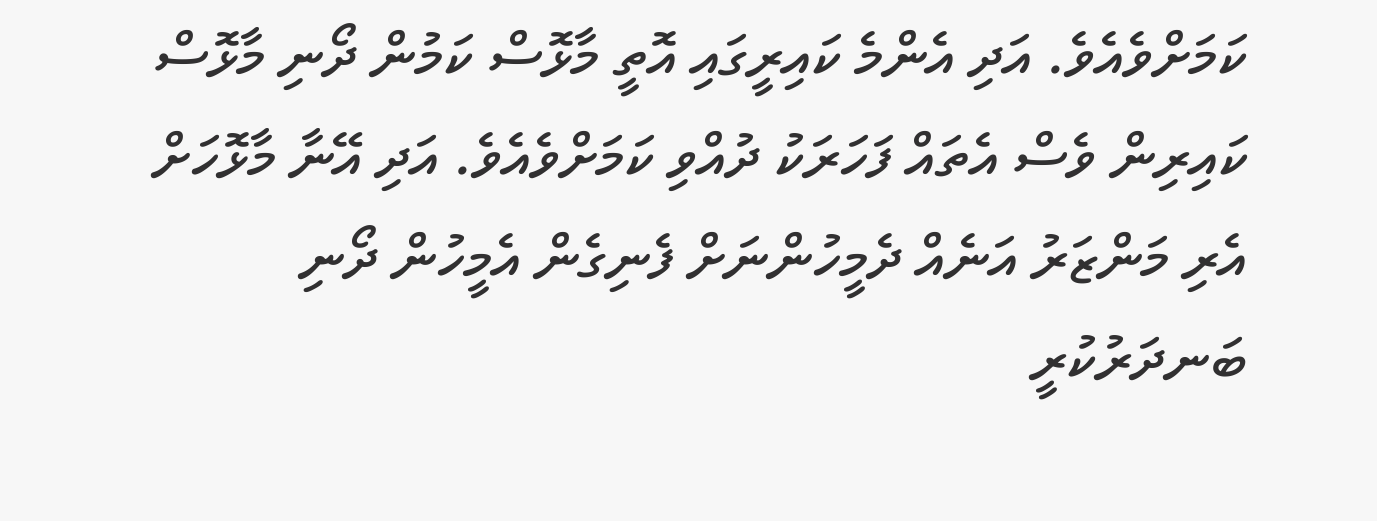ކަމަށްވެއެވެ. އަދި އެންމެ ކައިރީގައި އޮތީ މާޅޮސް ކަމުން ދޯނި މާޅޮސް ކައިރިން ވެސް އެތައް ފަހަރަކު ދުއްވި ކަމަށްވެއެވެ. އަދި އޭނާ މާޅޮހަށް އެރި މަންޒަރު އަނެއް ދެމީހުންނަށް ފެނިގެން އެމީހުން ދޯނި ބަނދަރުކުރީ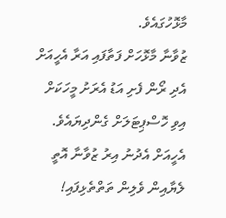މާޅޮހުގައެވެ.
ޒުވާނާ މާޅޮހަށް ފަތާފައި އަރާ އެހީއަށް އެދި ރޯން ފެށި އަޑު އެރަށު މީހަކަށް އިވި ހޮސްޕިޓަލަށް ގެންދިޔައެވެ.
އެހީއަށް އެދުނު އިރު ޒުވާނާ އޮތީ ލެޔާއިން ވެލިން ތަތްތެޅިފައި!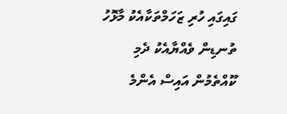ގައިގައި ހުރި ޒަހަމްތަކާއެކު މާޅޮހު ތުނޑިން ވެއްޔާއެކު ދެމި ކޫއްތެމުން އައިސް އެންމެ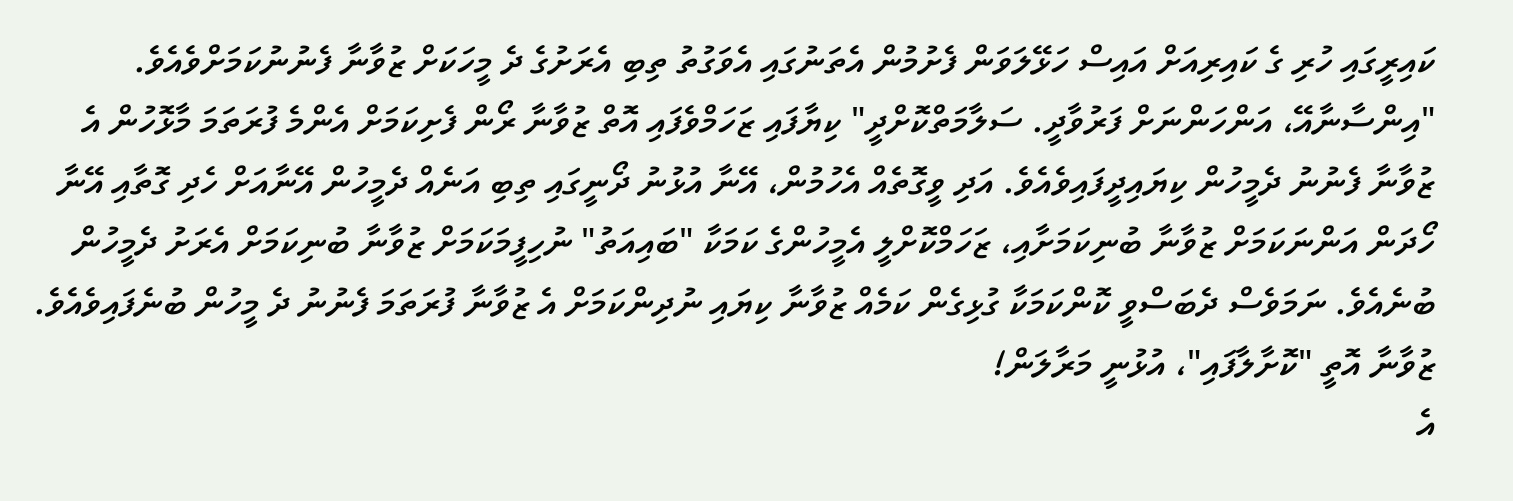ކައިރީގައި ހުރި ގެ ކައިރިއަށް އައިސް ހަޅޭލަވަން ފެށުމުން އެތަނުގައި އެވަގުތު ތިބި އެރަށުގެ ދެ މީހަކަށް ޒުވާނާ ފެނުނުކަމަށްވެއެވެ.
"އިންސާނާއޭ، އަންހަންނަށް ފަރުވާދީ. ސަލާމަތްކޮށްދީ" ކިޔާފައި ޒަހަމްވެފައި އޮތް ޒުވާނާ ރޯން ފެށިކަމަށް އެންމެ ފުރަތަމަ މާޅޮހުން އެ ޒުވާނާ ފެނުނު ދެމީހުން ކިޔައިދީފައިވެއެވެ. އަދި ވީގޮތެއް އެހުމުން، އޭނާ އުޅުނު ދޯނީގައި ތިބި އަނެއް ދެމީހުން އޭނާއަށް ހެދި ގޮތާއި އޭނާ ހޯދަން އަންނަކަމަށް ޒުވާނާ ބުނިކަމަށާއި، ޒަހަމްކޮށްލީ އެމީހުންގެ ކަމަކާ "ބައިއަތު" ނުހިފީމަކަމަށް ޒުވާނާ ބުނިކަމަށް އެރަށު ދެމީހުން ބުނެއެވެ. ނަމަވެސް ދެބަސްވީ ކޮންކަމަކާ ގުޅިގެން ކަމެއް ޒުވާނާ ކިޔައި ނުދިންކަމަށް އެ ޒުވާނާ ފުރަތަމަ ފެނުނު ދެ މީހުން ބުނެފައިވެއެވެ.
ޒުވާނާ އޮތީ "ކޮށާލާފައި"، އުޅުނީ މަރާލަން!
އެ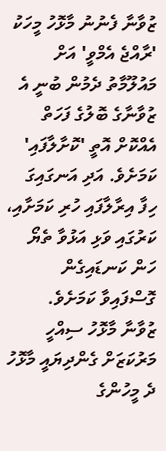ޒުވާނާ ފެނުނު މާޅޮހު މީހަކު 'ރާއްޖެ އެމްވީ' އަށް މައުލޫމާތު ދެމުން ބުނީ އެ ޒުވާނާގެ ބޮލުގެ ފަހަތް އެއްކޮށް އޮތީ 'ކޮށާލާފައި' ކަމަށެވެ. އަދި އަނގައިގަ ހިފާ އިރާލާފައި ހުރި ކަމަށާއި، ކަރުގައި ވަޅި އަޅުވާ ތެޔޯ ހަން ކަނޑައިގެން ގޮސްފައިވާ ކަމަށެވެ.
ޒުވާނާ މާޅޮހު ސިއްހީ މަރުކަޒަށް ގެންދިޔައީ މާޅޮހު ދެ މީހުންގެ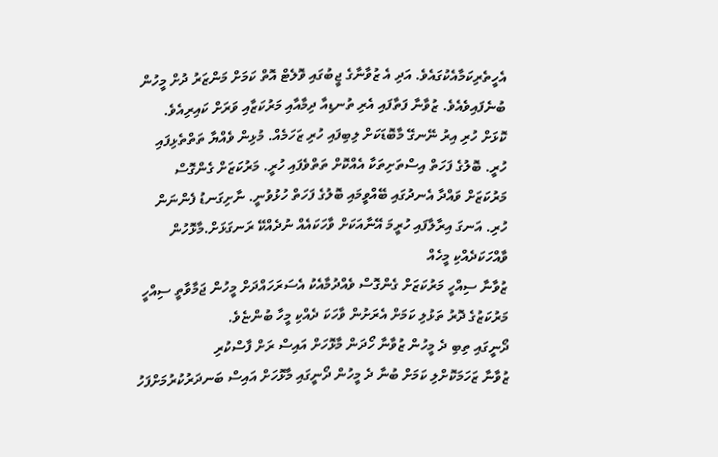އެހީތެރިކަމާއެކުގައެވެ. އަދި އެ ޒުވާނާގެ ޖީބުގައި ވޮލެޓް އޮތް ކަމަށް މަންޒަރު ދުށް މީހުން ބުނެފައިވެއެވެ. ޒުވާނާ ފަތާފައި އެރި ތުނޑިއާ ދިމާއާއި މަރުކަޒާއި ވަރަށް ކައިރިއެވެ.
ކޮޅަށް ހުރި އިރު ނޭނގޭ މާބޮޑަކަށް ލިބިފައި ހުރި ޒަހަމެއް. މުޅިން ވެއްޔާ ތަތްތެޅިފައި ހުރީ. ބޮލުގެ ފަހަތް އިސްތަށިތަކާ އެއްކޮށް ތަތްވެފައި ހުރީ. މަރުކަޒަށް ގެންގޮސް މަރުކަޒަށް ވައްދާ އެނދުގައި ބޭއްވީމައި ބޮލުގެ ފަހަތް ހުޅުވުނީ. ނާށިގަނޑު ފެންނަން ހުރި. އަނގަ އިރާލާފައި ހުރީމަ އޭނާއަކަށް ވާހަކައެއް ނުދެއްކޭ ރަނގަޅަށް.މާޅޮހުން ވާއްހަކަދެއްކި މީހެއް
ޒުވާނާ ސިއްހީ މަރުކަޒަށް ގެންގޮސް ވެއްދުމާއެކު އެސަރަހައްދަށް މީހުން ޖަމާވާތީ ސިއްހީ މަރުކަޒުގެ ދޮރު ތަޅުލި ކަމަށް އެރަށުން ވާހަކަ ދެއްކި މީހާ ބުންޏެވެ.
ދޯނީގައި ތިބި ދެ މީހުން ޒުވާނާ ހޯދަން މާޅޮހަށް އައިސް ރަށް ފާސްކުރި
ޒުވާނާ ޒަހަމަކޮށްލި ކަމަށް ބުނާ ދެ މީހުން ދޯނީގައި މާޅޮހަށް އައިސް ބަނދަރުކުރުމަށްފަހު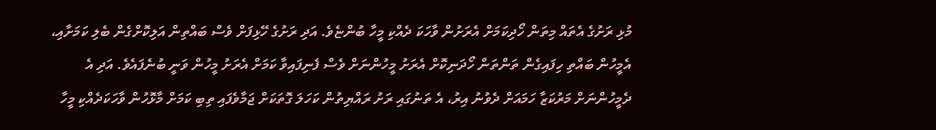މުޅި ރަށުގެ އެތައް މިތަން ހޯދިކަމަށް އެރަށުން ވާހަކަ ދެއްކި މީހާ ބުންޏެވެ. އަދި ރަށުގެ ހޭޅިފަށް ވެސް ބައްތިން އަލިކޮށްގެން ބެލި ކަމަށާއި، އެމީހުން ބައްތި ހިފައިގެން ތަންތަން ހޯދަނިކޮށް އެރަށު މީހުންނަށް ވެސް ފެނިފައިވާ ކަމަށް އެރަށު މީހުން ވަނީ ބުނެފައެވެ. އަދި އެ ދެމީހުންނަށް މަރުކަޒާ ހަމައަށް ދެވުނު އިރު، އެ ތަނުގައި ރަށު ރައްޔިތުން ކަހަލަ ގޮތަކަށް ޖަމާވެފައި ތިބި ކަމަށް މާޅޮހުން ވާހަކަދެއްކި މީހާ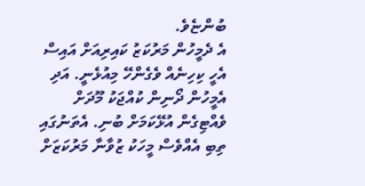ބުންޏެވެ.
އެ ދެމީހުން މަރުކަޒު ކައިރިއަށް އައިސް އެހީ ކިހިނެއް ވެގެންހޭ މިއުޅެނީ. އަދި އެމީހުން ދޯނިން ކުއްޖަކު މޫދަށް ވެއްޓިގެން އުޅޭކަމަށް ބުނި. އެތަނުގައި ތިބި އެއްވެސް މީހަކު ޒުވާނާ މަރުކަޒަށް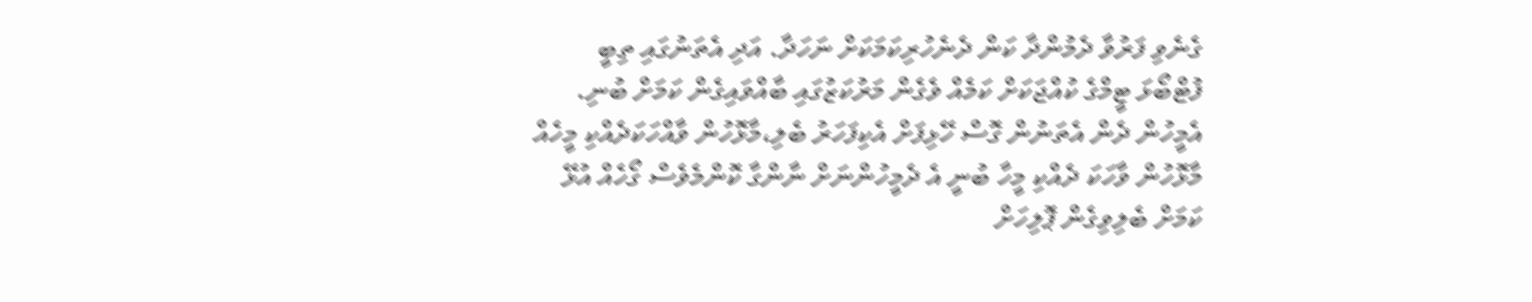ގެނެވި ފަރުވާ ދެމުންދާ ކަން ދެނެހުރިކަމަކަށް ނަހަދާ. އަދި އެތަނުގައި ތިބީ ފުޓްބޯޅަ ޓީމްގެ ކުއްޖަކަށް ކަމެއް ވެގެން މަރުކަޒުގައި ބާއްވައިގެން ކަމަށް ބުނި. އެމީހުން ދެން އެތަނުން ގޮސް ހޭޅިފަށް އެކިފަހަރު ބެލި،މާޅޮހުން ވާއްހަކަދެއްކި މީހެއް
މާޅޮހުން ވާހަކަ ދެއްކި މީހާ ބުނީ އެ ދެމީހުންނަށް ނާންގާ ކޮންމެވެސް ގޯހެއް އުޅޭ ކަމަށް ބެލިވިގެން ޕޮލިހަށް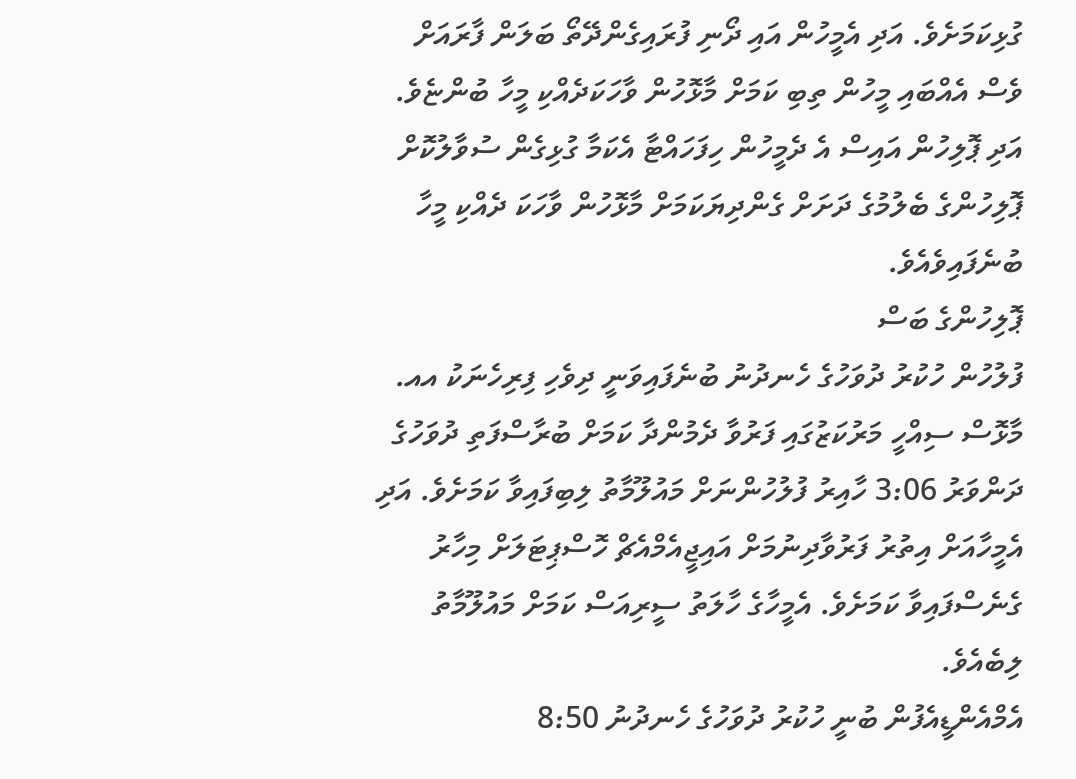ގުޅިކަމަށެވެ. އަދި އެމީހުން އައި ދޯނި ފުރައިގެންދޭތޯ ބަލަން ފާރައަށް ވެސް އެއްބައި މީހުން ތިބި ކަމަށް މާޅޮހުން ވާހަކަދެއްކި މީހާ ބުންޏެވެ. އަދި ޕޮލިހުން އައިސް އެ ދެމީހުން ހިފަހައްޓާ އެކަމާ ގުޅިގެން ސުވާލުކޮށް ޕޮލިހުންގެ ބެލުމުގެ ދަށަށް ގެންދިޔަކަމަށް މާޅޮހުން ވާހަކަ ދެއްކި މީހާ ބުނެފައިވެއެވެ.
ޕޮލިހުންގެ ބަސް
ފުލުހުން ހުކުރު ދުވަހުގެ ހެނދުނު ބުނެފައިވަނީ ދިވެހި ފިރިހެނަކު އއ. މާޅޮސް ސިއްހީ މަރުކަޒުގައި ފަރުވާ ދެމުންދާ ކަމަށް ބުރާސްފަތި ދުވަހުގެ ދަންވަރު 3:06 ހާއިރު ފުލުހުންނަށް މައުލޫމާތު ލިބިފައިވާ ކަމަށެވެ. އަދި އެމީހާއަށް އިތުރު ފަރުވާދިނުމަށް އައިޖީއެމްއެޗް ހޮސްޕިޓަލަށް މިހާރު ގެނެސްފައިވާ ކަމަށެވެ. އެމީހާގެ ހާލަތު ސީރިއަސް ކަމަށް މައުލޫމާތު ލިބެއެވެ.
އެމްއެންޑީއެފުން ބުނީ ހުކުރު ދުވަހުގެ ހެނދުނު 8:50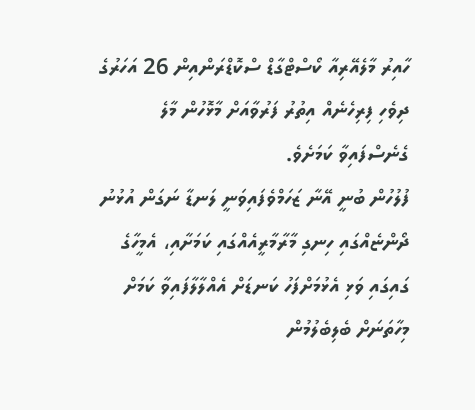ހާއިރު މާލެއޭރިއާ ކޯސްޓްގާޑް ސްކޮޑްރަންއިން 26 އަހަރުގެ ދިވެހި ފިރިހެނެއް އިތުރު ފަރުވާއަށް މާޅޮހުން މާލެ ގެނެސްފައިވާ ކަމަށެވެ.
ފުލުހުން ބުނީ އޭނާ ޒަހަމްވެފައިވަނީ ލަނޑާ ނަގަން އުޅުނު ދޯންޏެއްގައި ހިނގި މާރާމާރީއެއްގައި ކަމަށާއި، އެމީހާގެ ގައިގައި ވަޅި އެޅުމަށްފަހު ކަނޑަށް އެއްލާލާފައިވާ ކަމަށް މިހާތަނަށް ބެލިބެލުމުން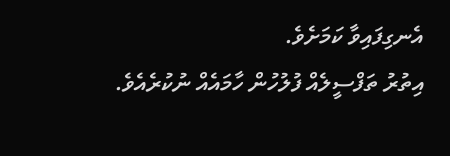އެނގިފައިވާ ކަމަށެވެ.
އިތުރު ތަފްސީލެއް ފުލުހުން ހާމައެއް ނުކުރެއެވެ.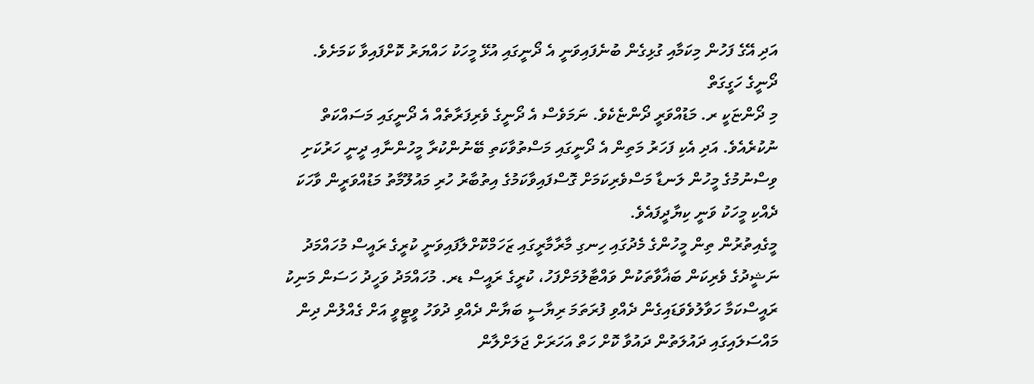އަދި އޭގެ ފަހުން މިކަމާއި ގުޅިގެން ބުނެފައިވަނީ އެ ދޯނީގައި އުޅޭ މީހަކު ހައްޔަރު ކޮށްފައިވާ ކަމަށެވެ.
ދޯނީގެ ހަގީގަތް
މި ދޯންޏަކީ ރ. މަޑުއްވަރީ ދޯންޏެކެވެ. ނަމަވެސް އެ ދޯނީގެ ވެރިފަރާތެއް އެ ދޯނީގައި މަސައްކަތް ނުކުރެއެވެ. އަދި އެކި ފަހަރު މަތިން އެ ދޯނީގައި މަސްތުވާކަތި ބޭނުންކުރާ މީހުންނާއި ދީނީ ހަރުކަށި ވިސްނުމުގެ މީހުން ލަނޑާ މަސްވެރިކަމަށް ގޮސްފައިވާކަމުގެ އިތުބާރު ހުރި މައުލޫމާތު މަޑުއްވަރީން ވާހަކަ ދެއްކި މީހަކު ވަނީ ކިޔާދީފައެވެ.
މީގެއިތުރުން ތިން މީހުންގެ މެދުގައި ހިނގި މާރާމާރީގައި ޒަހަމްކޮށްލާފައިވަނީ ކުރީގެ ރައީސް މުހައްމަދު ނަޝީދުގެ ވެރިކަން ބަޣާވާތަކުން ވައްޓާލުމަށްފަހު، ކުރީގެ ރައީސް ޑރ. މުހައްމަދު ވަހީދު ހަސަން މަނިކު ރައީސްކަމާ ހަވާލުވެވަޑައިގެން ދެއްވި ފުރަތަމަ ރިޔާސީ ބަޔާން ދެއްވި ދުވަހު ވީޓީވީ އަށް ގެއްލުން ދިން މައްސަލައިގައި ދައުލަތުން ދައުވާ ކޮށް ހަތް އަހަރަށް ޖަލަށްލާން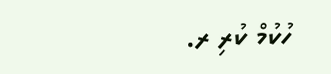ހުކުމް ކުރި ރ.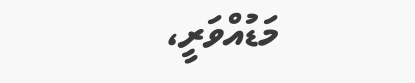މަޑުއްވަރީ،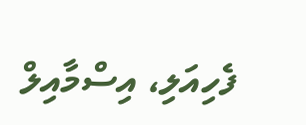ފެހިއަލި، އިސްމާއިލް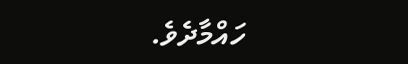ހައްމާދެވެ.